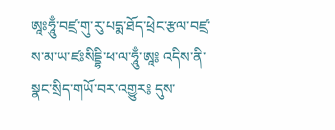ཨཱཿཧཱུྃ་བཛྲ་གུ་རུ་པདྨ་ཐོད་ཕྲེང་རྩལ་བཛྲ་ས་མ་ཡ་ཛཿསིདྡྷི་ཕ་ལ་ཧཱུྃ་ཨཱ༔ འདིས་ནི་སྣང་སྲིད་གཡོ་བར་འགྱུར༔ དུས་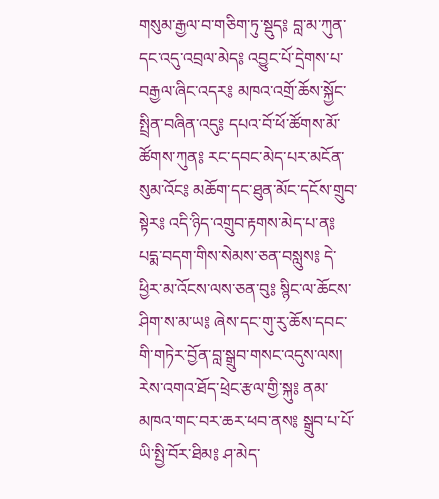གསུམ་རྒྱལ་བ་གཅིག་ཏུ་སྡུད༔ བླ་མ་ཀུན་དང་འདུ་འབྲལ་མེད༔ འབྱུང་པོ་དྲེགས་པ་བརྒྱལ་ཞིང་འདར༔ མཁའ་འགྲོ་ཆོས་སྐྱོང་སྤྲིན་བཞིན་འདུ༔ དཔའ་བོ་ཕོ་ཚོགས་མོ་ཚོགས་ཀུན༔ རང་དབང་མེད་པར་མངོན་སུམ་འོང༔ མཆོག་དང་ཐུན་མོང་དངོས་གྲུབ་སྟེར༔ འདི་ཉིད་འགྲུབ་རྟགས་མེད་པ་ན༔ པདྨ་བདག་གིས་སེམས་ཅན་བསླུས༔ དེ་ཕྱིར་མ་འོངས་ལས་ཅན་བུ༔ སྙིང་ལ་ཆོངས་ཤིག་ས་མ་ཡ༔ ཞེས་དང་གུ་རུ་ཆོས་དབང་གི་གཏེར་བྱོན་བླ་སྒྲུབ་གསང་འདུས་ལས། རེས་འགའ་ཐོད་ཕྲེང་རྩལ་གྱི་སྐུ༔ ནམ་མཁའ་གང་བར་ཆར་ཕབ་ནས༔ སྒྲུབ་པ་པོ་ཡི་སྤྱི་བོར་ཐིམ༔ ཤ་མེད་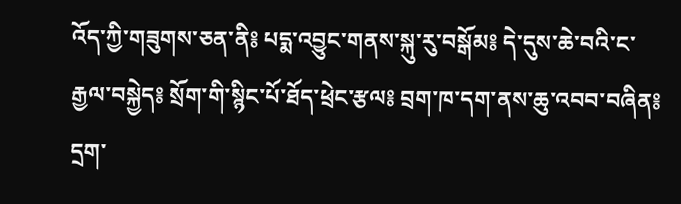འོད་ཀྱི་གཟུགས་ཅན་ནི༔ པདྨ་འབྱུང་གནས་སྐུ་རུ་བསྒོམ༔ དེ་དུས་ཆེ་བའི་ང་རྒྱལ་བསྐྱེད༔ སྲོག་གི་སྙིང་པོ་ཐོད་ཕྲེང་རྩལ༔ བྲག་ཁ་དག་ནས་ཆུ་འབབ་བཞིན༔ དྲག་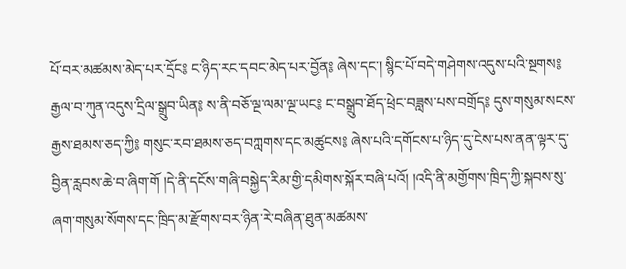པོ་བར་མཚམས་མེད་པར་དྲོང༔ ང་ཉིད་རང་དབང་མེད་པར་བྱོན༔ ཞེས་དང་། སྙིང་པོ་བདེ་གཤེགས་འདུས་པའི་སྔགས༔ རྒྱལ་བ་ཀུན་འདུས་དྲིལ་སྒྲུབ་ཡིན༔ ས་ནི་བཅོ་ལྔ་ལམ་ལྔ་ཡང༔ ང་བསྒྲུབ་ཐོད་ཕྲེང་བཟླས་པས་བགྲོད༔ དུས་གསུམ་སངས་རྒྱས་ཐམས་ཅད་ཀྱི༔ གསུང་རབ་ཐམས་ཅད་བཀླགས་དང་མཚུངས༔ ཞེས་པའི་དགོངས་པ་ཉིད་དུ་ངེས་པས་ནན་ལྟར་དུ་བྱིན་རླབས་ཆེ་བ་ཞིག་གོ །དེ་ནི་དངོས་གཞི་བསྐྱེད་རིམ་གྱི་དམིགས་སྐོར་བཞི་པའོ། །འདི་ནི་མགྱོགས་ཁྲིད་ཀྱི་སྐབས་སུ་ཞག་གསུམ་སོགས་དང་ཁྲིད་མ་རྫོགས་བར་ཉིན་རེ་བཞིན་ཐུན་མཚམས་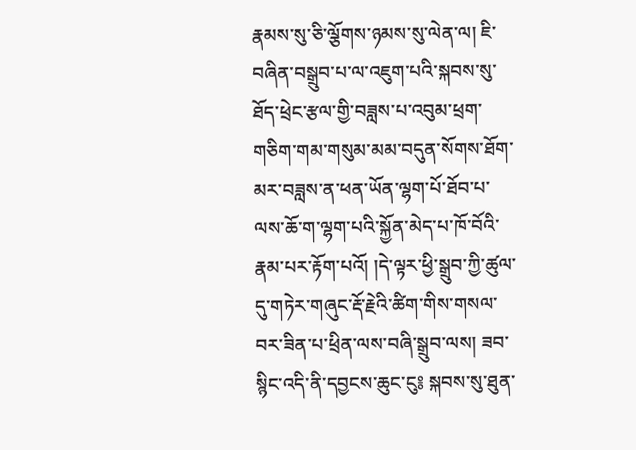རྣམས་སུ་ཅི་ལྕོགས་ཉམས་སུ་ལེན་ལ། ཇི་བཞིན་བསྒྲུབ་པ་ལ་འཇུག་པའི་སྐབས་སུ་ཐོད་ཕྲེང་རྩལ་གྱི་བཟླས་པ་འབུམ་ཕྲག་གཅིག་གམ་གསུམ་མམ་བདུན་སོགས་ཐོག་མར་བཟླས་ན་ཕན་ཡོན་ལྷག་པོ་ཐོབ་པ་ལས་ཆོ་ག་ལྷག་པའི་སྐྱོན་མེད་པ་ཁོ་བོའི་རྣམ་པར་རྟོག་པའོ། །དེ་ལྟར་ཕྱི་སྒྲུབ་ཀྱི་ཚུལ་དུ་གཏེར་གཞུང་རྡོ་རྗེའི་ཚིག་གིས་གསལ་བར་ཟིན་པ་ཕྲིན་ལས་བཞི་སྒྲུབ་ལས། ཟབ་སྙིང་འདི་ནི་དབྱངས་ཆུང་ངུ༔ སྐབས་སུ་ཐུན་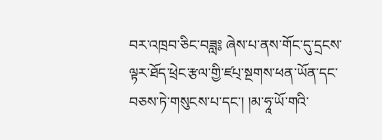བར་འཁྲབ་ཅིང་བཟླ༔ ཞེས་པ་ནས་གོང་དུ་དྲངས་ལྟར་ཐོད་ཕྲེང་རྩལ་གྱི་ཛཔ྄་སྔགས་ཕན་ཡོན་དང་བཅས་ཏེ་གསུངས་པ་དང་། །མ་ཧཱ་ཡོ་གའི་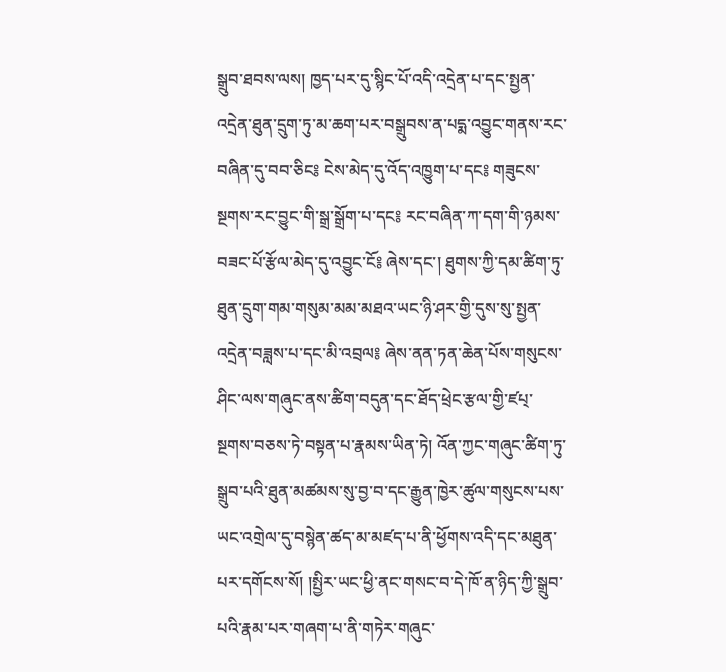སྒྲུབ་ཐབས་ལས། ཁྱད་པར་དུ་སྙིང་པོ་འདི་འདྲེན་པ་དང་སྤྱན་འདྲེན་ཐུན་དྲུག་ཏུ་མ་ཆག་པར་བསྒྲུབས་ན་པདྨ་འབྱུང་གནས་རང་བཞིན་དུ་བབ་ཅིང༔ ངེས་མེད་དུ་འོད་འཁྱུག་པ་དང༔ གཟུངས་སྔགས་རང་བྱུང་གི་སྒྲ་སྒྲོག་པ་དང༔ རང་བཞིན་ཀ་དག་གི་ཉམས་བཟང་པོ་རྩོལ་མེད་དུ་འབྱུང་ངོ༔ ཞེས་དང་། ཐུགས་ཀྱི་དམ་ཚིག་ཏུ་ཐུན་དྲུག་གམ་གསུམ་མམ་མཐའ་ཡང་ཉི་ཤར་གྱི་དུས་སུ་སྤྱན་འདྲེན་བཟླས་པ་དང་མི་འབྲལ༔ ཞེས་ནན་ཏན་ཆེན་པོས་གསུངས་ཤིང་ལས་གཞུང་ནས་ཚིག་བདུན་དང་ཐོད་ཕྲེང་རྩལ་གྱི་ཛཔ྄་སྔགས་བཅས་ཏེ་བསྟན་པ་རྣམས་ཡིན་ཏེ། འོན་ཀྱང་གཞུང་ཚིག་ཏུ་སྒྲུབ་པའི་ཐུན་མཚམས་སུ་བྱ་བ་དང་རྒྱུན་ཁྱེར་ཚུལ་གསུངས་པས་ཡང་འགྲེལ་དུ་བསྙེན་ཚད་མ་མཛད་པ་ནི་ཕྱོགས་འདི་དང་མཐུན་པར་དགོངས་སོ། །སྤྱིར་ཡང་ཕྱི་ནང་གསང་བ་དེ་ཁོ་ན་ཉིད་ཀྱི་སྒྲུབ་པའི་རྣམ་པར་གཞག་པ་ནི་གཏེར་གཞུང་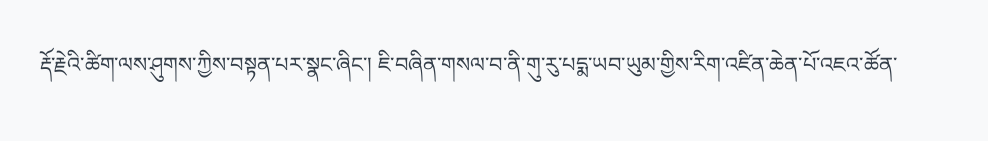རྡོ་རྗེའི་ཚིག་ལས་ཤུགས་ཀྱིས་བསྟན་པར་སྣང་ཞིང་། ཇི་བཞིན་གསལ་བ་ནི་གུ་རུ་པདྨ་ཡབ་ཡུམ་གྱིས་རིག་འཛིན་ཆེན་པོ་འཇའ་ཚོན་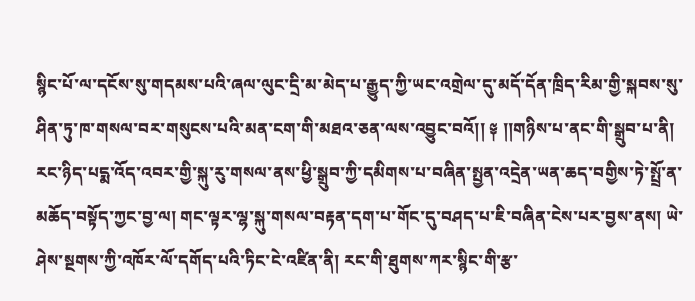སྙིང་པོ་ལ་དངོས་སུ་གདམས་པའི་ཞལ་ལུང་དྲི་མ་མེད་པ་རྒྱུད་ཀྱི་ཡང་འགྲེལ་དུ་མདོ་དོན་ཁྲིད་རིམ་གྱི་སྐབས་སུ་ཤིན་ཏུ་ཁ་གསལ་བར་གསུངས་པའི་མན་ངག་གི་མཐའ་ཅན་ལས་འབྱུང་བའོ།། ༈ །།གཉིས་པ་ནང་གི་སྒྲུབ་པ་ནི། རང་ཉིད་པདྨ་འོད་འབར་གྱི་སྐུ་རུ་གསལ་ནས་ཕྱི་སྒྲུབ་ཀྱི་དམིགས་པ་བཞིན་སྤྱན་འདྲེན་ཡན་ཆད་བགྱིས་ཏེ་སྤྲོ་ན་མཆོད་བསྟོད་ཀྱང་བྱ་ལ། གང་ལྟར་ལྷ་སྐུ་གསལ་བརྟན་དག་པ་གོང་དུ་བཤད་པ་ཇི་བཞིན་ངེས་པར་བྱས་ནས། ཡེ་ཤེས་སྔགས་ཀྱི་འཁོར་ལོ་དགོད་པའི་ཏིང་ངེ་འཛིན་ནི། རང་གི་ཐུགས་ཀར་སྙིང་གི་རྩ་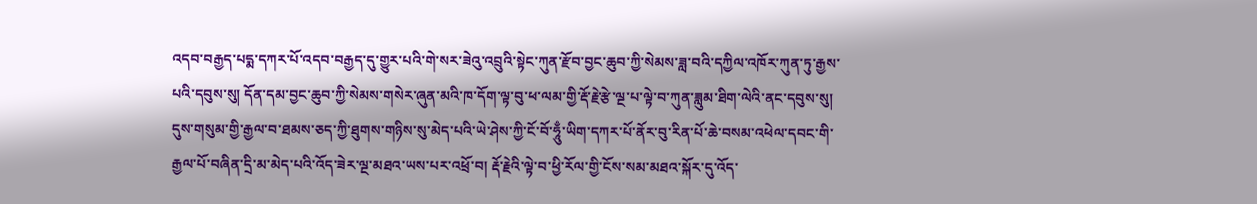འདབ་བརྒྱད་པདྨ་དཀར་པོ་འདབ་བརྒྱད་དུ་གྱུར་པའི་གེ་སར་ཟེའུ་འབྲུའི་སྟེང་ཀུན་རྫོབ་བྱང་ཆུབ་ཀྱི་སེམས་ཟླ་བའི་དཀྱིལ་འཁོར་ཀུན་ཏུ་རྒྱས་པའི་དབུས་སུ། དོན་དམ་བྱང་ཆུབ་ཀྱི་སེམས་གསེར་ཞུན་མའི་ཁ་དོག་ལྟ་བུ་ཕ་ལམ་གྱི་རྡོ་རྗེ་རྩེ་ལྔ་པ་ལྟེ་བ་ཀུན་ཟླུམ་ཐིག་ལེའི་ནང་དབུས་སུ། དུས་གསུམ་གྱི་རྒྱལ་བ་ཐམས་ཅད་ཀྱི་ཐུགས་གཉིས་སུ་མེད་པའི་ཡེ་ཤེས་ཀྱི་ངོ་བོ་ཧཱུྃ་ཡིག་དཀར་པོ་ནོར་བུ་རིན་པོ་ཆེ་བསམ་འཕེལ་དབང་གི་རྒྱལ་པོ་བཞིན་དྲི་མ་མེད་པའི་འོད་ཟེར་ལྔ་མཐའ་ཡས་པར་འཕྲོ་བ། རྡོ་རྗེའི་ལྟེ་བ་ཕྱི་རོལ་གྱི་ངོས་སམ་མཐའ་སྐོར་དུ་འོད་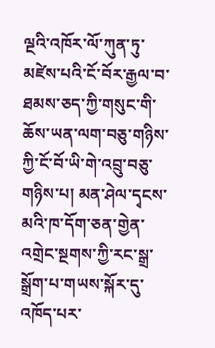ལྔའི་འཁོར་ལོ་ཀུན་ཏུ་མཛེས་པའི་ངོ་བོར་རྒྱལ་བ་ཐམས་ཅད་ཀྱི་གསུང་གི་ཆོས་ཡན་ལག་བཅུ་གཉིས་ཀྱི་ངོ་བོ་ཡི་གེ་འབྲུ་བཅུ་གཉིས་པ། མན་ཤེལ་དྭངས་མའི་ཁ་དོག་ཅན་གྱེན་འགྲེང་སྔགས་ཀྱི་རང་སྒྲ་སྒྲོག་པ་གཡས་སྐོར་དུ་འཁོད་པར་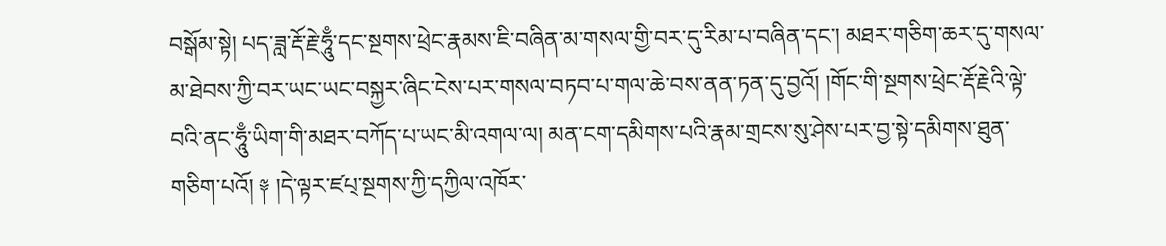བསྒོམ་སྟེ། པད་ཟླ་རྡོ་རྗེ་ཧཱུྃ་དང་སྔགས་ཕྲེང་རྣམས་ཇི་བཞིན་མ་གསལ་གྱི་བར་དུ་རིམ་པ་བཞིན་དང་། མཐར་གཅིག་ཆར་དུ་གསལ་མ་ཐེབས་ཀྱི་བར་ཡང་ཡང་བསྐྱར་ཞིང་ངེས་པར་གསལ་བཏབ་པ་གལ་ཆེ་བས་ནན་ཏན་དུ་བྱའོ། །གོང་གི་སྔགས་ཕྲེང་རྡོ་རྗེའི་ལྟེ་བའི་ནང་ཧཱུྃ་ཡིག་གི་མཐར་བཀོད་པ་ཡང་མི་འགལ་ལ། མན་ངག་དམིགས་པའི་རྣམ་གྲངས་སུ་ཤེས་པར་བྱ་སྟེ་དམིགས་ཐུན་གཅིག་པའོ། ༈ །དེ་ལྟར་ཛཔ྄་སྔགས་ཀྱི་དཀྱིལ་འཁོར་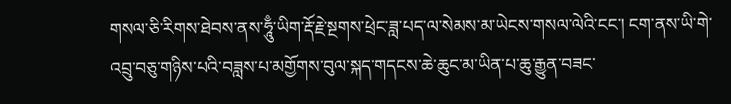གསལ་ཅི་རིགས་ཐེབས་ནས་ཧཱུྃ་ཡིག་རྡོ་རྗེ་སྔགས་ཕྲེང་ཟླ་པད་ལ་སེམས་མ་ཡེངས་གསལ་ལེའི་ངང་། ངག་ནས་ཡི་གེ་འབྲུ་བཅུ་གཉིས་པའི་བཟླས་པ་མགྱོགས་བུལ་སྐད་གདངས་ཆེ་ཆུང་མ་ཡིན་པ་ཆུ་རྒྱུན་བཟང་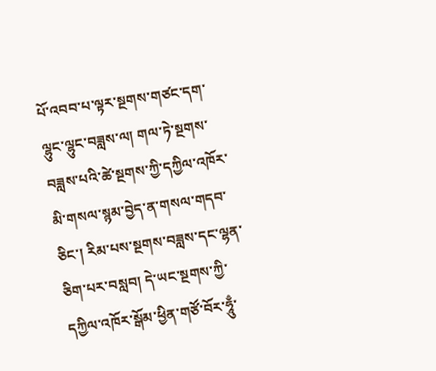པོ་འབབ་པ་ལྟར་སྔགས་གཙང་དག་ལྷུང་ལྷུང་བཟླས་ལ། གལ་ཏེ་སྔགས་བཟླས་པའི་ཚེ་སྔགས་ཀྱི་དཀྱིལ་འཁོར་མི་གསལ་སྙམ་བྱེད་ན་གསལ་གདབ་ཅིང་། རིམ་པས་སྔགས་བཟླས་དང་ལྷན་ཅིག་པར་བསླབ། དེ་ཡང་སྔགས་ཀྱི་དཀྱིལ་འཁོར་སྒོམ་ཕྱིན་གཙོ་བོར་ཧཱུྃ་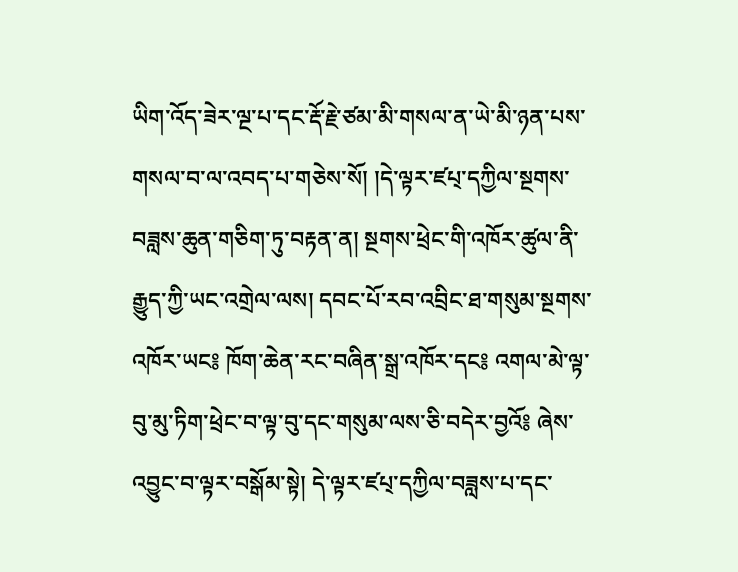ཡིག་འོད་ཟེར་ལྔ་པ་དང་རྡོ་རྗེ་ཙམ་མི་གསལ་ན་ཡེ་མི་ཉན་པས་གསལ་བ་ལ་འབད་པ་གཅེས་སོ། །དེ་ལྟར་ཛཔ྄་དཀྱིལ་སྔགས་བཟླས་ཆུན་གཅིག་ཏུ་བརྟན་ན། སྔགས་ཕྲེང་གི་འཁོར་ཚུལ་ནི་རྒྱུད་ཀྱི་ཡང་འགྲེལ་ལས། དབང་པོ་རབ་འབྲིང་ཐ་གསུམ་སྔགས་འཁོར་ཡང༔ ཁོག་ཆེན་རང་བཞིན་སྒྲ་འཁོར་དང༔ འགལ་མེ་ལྟ་བུ་མུ་ཏིག་ཕྲེང་བ་ལྟ་བུ་དང་གསུམ་ལས་ཅི་བདེར་བྱའོ༔ ཞེས་འབྱུང་བ་ལྟར་བསྒོམ་སྟེ། དེ་ལྟར་ཛཔ྄་དཀྱིལ་བཟླས་པ་དང་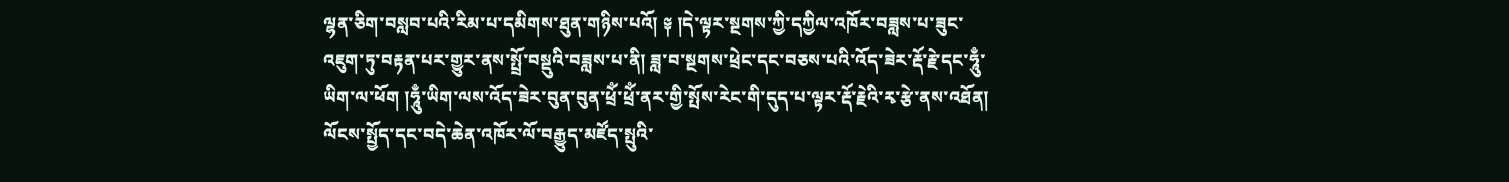ལྷན་ཅིག་བསླབ་པའི་རིམ་པ་དམིགས་ཐུན་གཉིས་པའོ། ༈ །དེ་ལྟར་སྔགས་ཀྱི་དཀྱིལ་འཁོར་བཟླས་པ་ཟུང་འཇུག་ཏུ་བརྟན་པར་གྱུར་ནས་སྤྲོ་བསྡུའི་བཟླས་པ་ནི། ཟླ་བ་སྔགས་ཕྲེང་དང་བཅས་པའི་འོད་ཟེར་རྡོ་རྗེ་དང་ཧཱུྃ་ཡིག་ལ་ཕོག །ཧཱུྃ་ཡིག་ལས་འོད་ཟེར་བུན་བུན་ཕྲོཾ་ཕྲོཾ་ནར་གྱི་སྤོས་རེང་གི་དུད་པ་ལྟར་རྡོ་རྗེའི་རྭ་རྩེ་ནས་འཐོན། ལོངས་སྤྱོད་དང་བདེ་ཆེན་འཁོར་ལོ་བརྒྱུད་མཛོད་སྤུའི་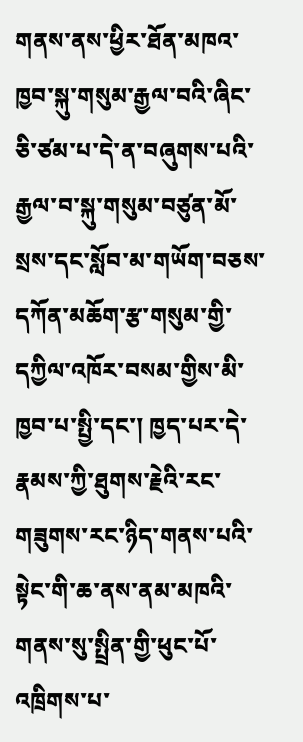གནས་ནས་ཕྱིར་ཐོན་མཁའ་ཁྱབ་སྐུ་གསུམ་རྒྱལ་བའི་ཞིང་ཅི་ཙམ་པ་དེ་ན་བཞུགས་པའི་རྒྱལ་བ་སྐུ་གསུམ་བཙུན་མོ་སྲས་དང་སློབ་མ་གཡོག་བཅས་དཀོན་མཆོག་རྩ་གསུམ་གྱི་དཀྱིལ་འཁོར་བསམ་གྱིས་མི་ཁྱབ་པ་སྤྱི་དང་། ཁྱད་པར་དེ་རྣམས་ཀྱི་ཐུགས་རྗེའི་རང་གཟུགས་རང་ཉིད་གནས་པའི་སྟེང་གི་ཆ་ནས་ནམ་མཁའི་གནས་སུ་སྤྲིན་གྱི་ཕུང་པོ་འཁྲིགས་པ་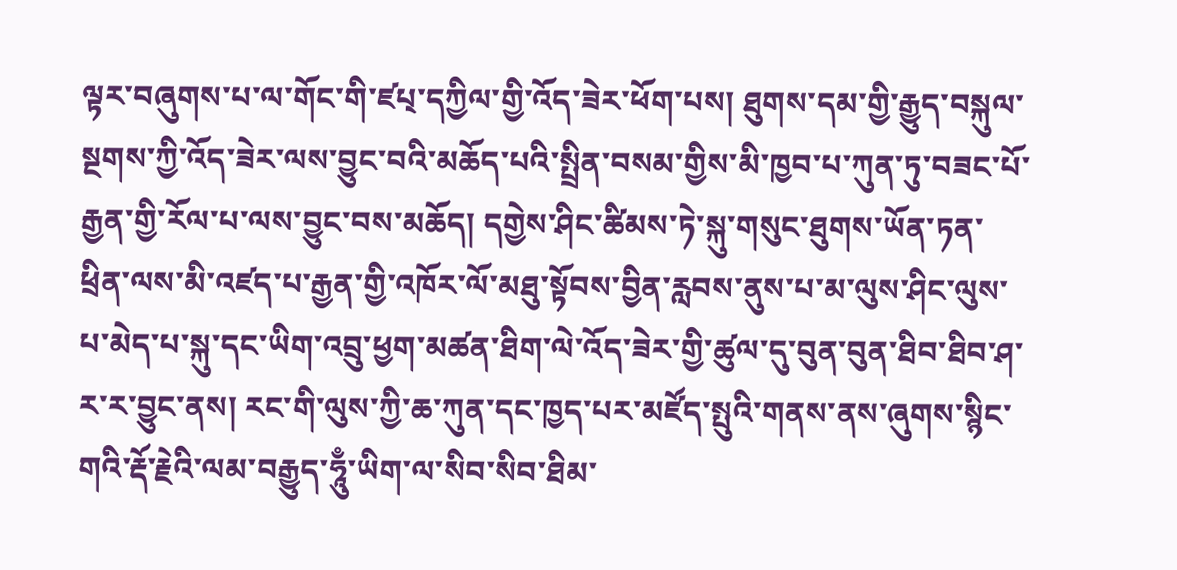ལྟར་བཞུགས་པ་ལ་གོང་གི་ཛཔ྄་དཀྱིལ་གྱི་འོད་ཟེར་ཕོག་པས། ཐུགས་དམ་གྱི་རྒྱུད་བསྐུལ་སྔགས་ཀྱི་འོད་ཟེར་ལས་བྱུང་བའི་མཆོད་པའི་སྤྲིན་བསམ་གྱིས་མི་ཁྱབ་པ་ཀུན་ཏུ་བཟང་པོ་རྒྱན་གྱི་རོལ་པ་ལས་བྱུང་བས་མཆོད། དགྱེས་ཤིང་ཚིམས་ཏེ་སྐུ་གསུང་ཐུགས་ཡོན་ཏན་ཕྲིན་ལས་མི་འཛད་པ་རྒྱན་གྱི་འཁོར་ལོ་མཐུ་སྟོབས་བྱིན་རླབས་ནུས་པ་མ་ལུས་ཤིང་ལུས་པ་མེད་པ་སྐུ་དང་ཡིག་འབྲུ་ཕྱག་མཚན་ཐིག་ལེ་འོད་ཟེར་གྱི་ཚུལ་དུ་བུན་བུན་ཐིབ་ཐིབ་ཤ་ར་ར་བྱུང་ནས། རང་གི་ལུས་ཀྱི་ཆ་ཀུན་དང་ཁྱད་པར་མཛོད་སྤུའི་གནས་ནས་ཞུགས་སྙིང་གའི་རྡོ་རྗེའི་ལམ་བརྒྱུད་ཧཱུྃ་ཡིག་ལ་སིབ་སིབ་ཐིམ་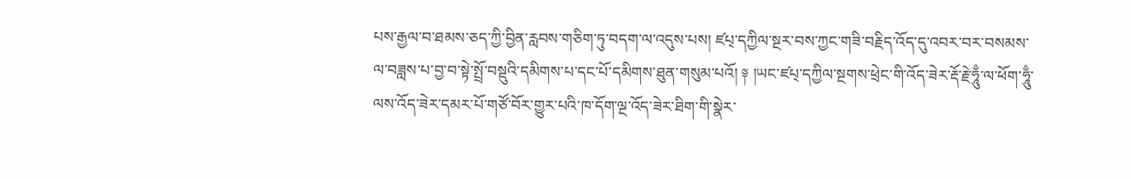པས་རྒྱལ་བ་ཐམས་ཅད་ཀྱི་བྱིན་རླབས་གཅིག་ཏུ་བདག་ལ་འདུས་པས། ཛཔ྄་དཀྱིལ་སྔར་བས་ཀྱང་གཟི་བརྗིད་འོད་དུ་འབར་བར་བསམས་ལ་བཟླས་པ་བྱ་བ་སྟེ་སྤྲོ་བསྡུའི་དམིགས་པ་དང་པོ་དམིགས་ཐུན་གསུམ་པའོ། ༈ །ཡང་ཛཔ྄་དཀྱིལ་སྔགས་ཕྲེང་གི་འོད་ཟེར་རྡོ་རྗེ་ཧཱུྃ་ལ་ཕོག་ཧཱུྃ་ལས་འོད་ཟེར་དམར་པོ་གཙོ་བོར་གྱུར་པའི་ཁ་དོག་ལྔ་འོད་ཟེར་ཐིག་གི་སྣེར་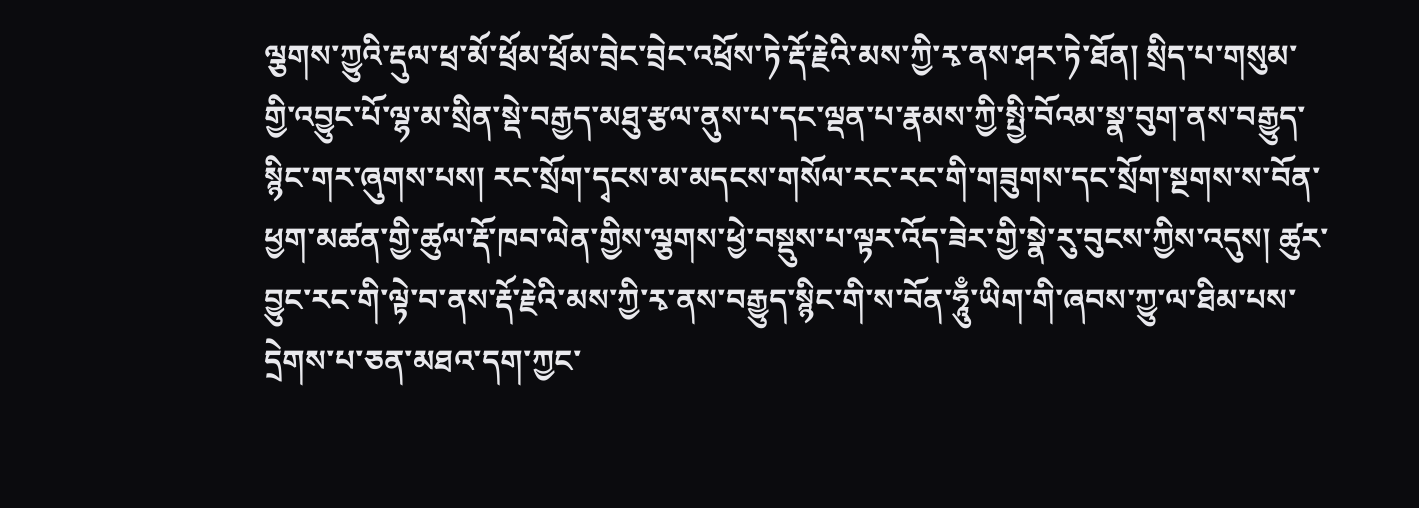ལྕགས་ཀྱུའི་རྡུལ་ཕྲ་མོ་ཕྲོམ་ཕྲོམ་བྲེང་བྲེང་འཕྲོས་ཏེ་རྡོ་རྗེའི་མས་ཀྱི་རྭ་ནས་ཤར་ཏེ་ཐོན། སྲིད་པ་གསུམ་གྱི་འབྱུང་པོ་ལྷ་མ་སྲིན་སྡེ་བརྒྱད་མཐུ་རྩལ་ནུས་པ་དང་ལྡན་པ་རྣམས་ཀྱི་སྤྱི་བོའམ་སྣ་བུག་ནས་བརྒྱུད་སྙིང་གར་ཞུགས་པས། རང་སྲོག་དྭངས་མ་མདངས་གསོལ་རང་རང་གི་གཟུགས་དང་སྲོག་སྔགས་ས་བོན་ཕྱག་མཚན་གྱི་ཚུལ་རྡོ་ཁབ་ལེན་གྱིས་ལྕགས་ཕྱེ་བསྡུས་པ་ལྟར་འོད་ཟེར་གྱི་སྣེ་རུ་བུངས་ཀྱིས་འདུས། ཚུར་བྱུང་རང་གི་ལྟེ་བ་ནས་རྡོ་རྗེའི་མས་ཀྱི་རྭ་ནས་བརྒྱུད་སྙིང་གི་ས་བོན་ཧཱུྃ་ཡིག་གི་ཞབས་ཀྱུ་ལ་ཐིམ་པས་དྲེགས་པ་ཅན་མཐའ་དག་ཀྱང་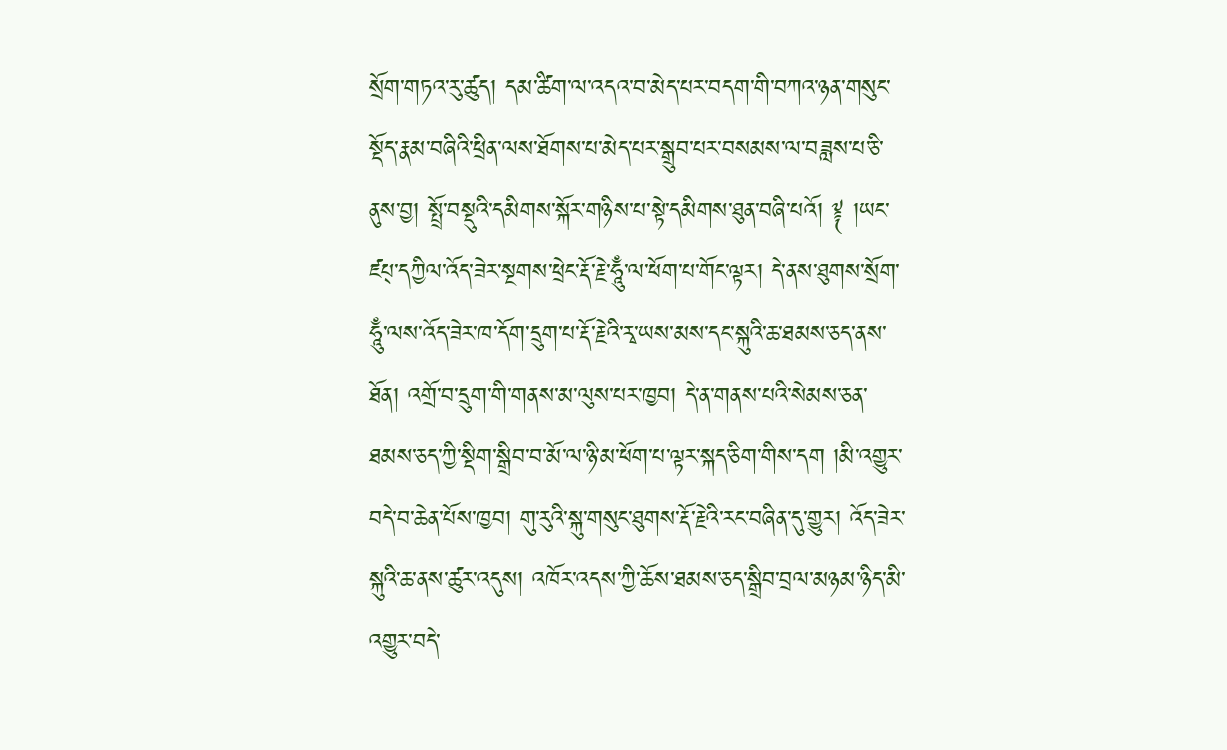སྲོག་གཏའ་རུ་ཚུད། དམ་ཚིག་ལ་འདའ་བ་མེད་པར་བདག་གི་བཀའ་ཉན་གསུང་སྡོད་རྣམ་བཞིའི་ཕྲིན་ལས་ཐོགས་པ་མེད་པར་སྒྲུབ་པར་བསམས་ལ་བཟླས་པ་ཅི་ནུས་བྱ། སྤྲོ་བསྡུའི་དམིགས་སྐོར་གཉིས་པ་སྟེ་དམིགས་ཐུན་བཞི་པའོ། ༈ །ཡང་ཛཔ྄་དཀྱིལ་འོད་ཟེར་སྔགས་ཕྲེང་རྡོ་རྗེ་ཧཱུྃ་ལ་ཕོག་པ་གོང་ལྟར། དེ་ནས་ཐུགས་སྲོག་ཧཱུྃ་ལས་འོད་ཟེར་ཁ་དོག་དྲུག་པ་རྡོ་རྗེའི་རྭ་ཡས་མས་དང་སྐུའི་ཆ་ཐམས་ཅད་ནས་ཐོན། འགྲོ་བ་དྲུག་གི་གནས་མ་ལུས་པར་ཁྱབ། དེ་ན་གནས་པའི་སེམས་ཅན་ཐམས་ཅད་ཀྱི་སྡིག་སྒྲིབ་བ་མོ་ལ་ཉི་མ་ཕོག་པ་ལྟར་སྐད་ཅིག་གིས་དག །མི་འགྱུར་བདེ་བ་ཆེན་པོས་ཁྱབ། གུ་རུའི་སྐུ་གསུང་ཐུགས་རྡོ་རྗེའི་རང་བཞིན་དུ་གྱུར། འོད་ཟེར་སྐུའི་ཆ་ནས་ཚུར་འདུས། འཁོར་འདས་ཀྱི་ཆོས་ཐམས་ཅད་སྒྲིབ་བྲལ་མཉམ་ཉིད་མི་འགྱུར་བདེ་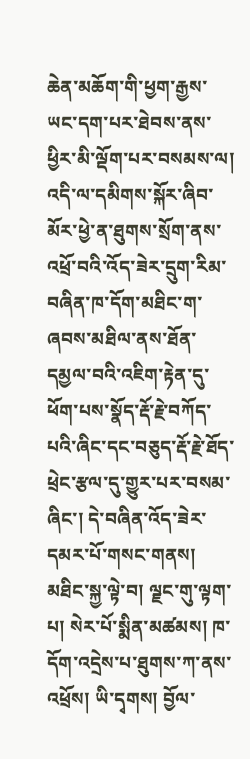ཆེན་མཆོག་གི་ཕྱག་རྒྱས་ཡང་དག་པར་ཐེབས་ནས་ཕྱིར་མི་ལྡོག་པར་བསམས་ལ། འདི་ལ་དམིགས་སྐོར་ཞིབ་མོར་ཕྱེ་ན་ཐུགས་སྲོག་ནས་འཕྲོ་བའི་འོད་ཟེར་དྲུག་རིམ་བཞིན་ཁ་དོག་མཐིང་ག་ཞབས་མཐིལ་ནས་ཐོན་དམྱལ་བའི་འཇིག་རྟེན་དུ་ཕོག་པས་སྣོད་རྡོ་རྗེ་བཀོད་པའི་ཞིང་དང་བཅུད་རྡོ་རྗེ་ཐོད་ཕྲེང་རྩལ་དུ་གྱུར་པར་བསམ་ཞིང་། དེ་བཞིན་འོད་ཟེར་དམར་པོ་གསང་གནས། མཐིང་སྐྱ་ལྟེ་བ། ལྗང་གུ་ལྟག་པ། སེར་པོ་སྨིན་མཚམས། ཁ་དོག་འདྲེས་པ་ཐུགས་ཀ་ནས་འཕྲོས། ཡི་དྭགས། བྱོལ་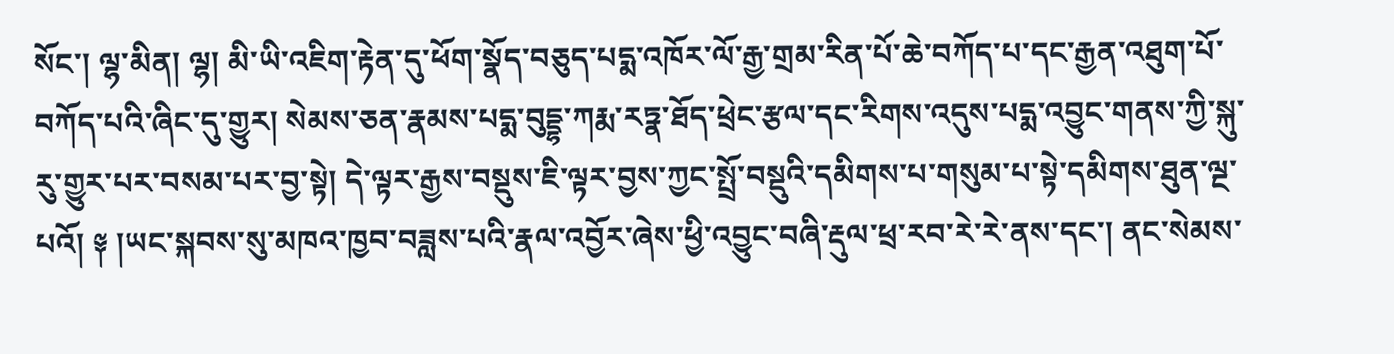སོང་། ལྷ་མིན། ལྷ། མི་ཡི་འཇིག་རྟེན་དུ་ཕོག་སྣོད་བཅུད་པདྨ་འཁོར་ལོ་རྒྱ་གྲམ་རིན་པོ་ཆེ་བཀོད་པ་དང་རྒྱན་འཐུག་པོ་བཀོད་པའི་ཞིང་དུ་གྱུར། སེམས་ཅན་རྣམས་པདྨ་བུདྡྷ་ཀརྨ་རཏྣ་ཐོད་ཕྲེང་རྩལ་དང་རིགས་འདུས་པདྨ་འབྱུང་གནས་ཀྱི་སྐུ་རུ་གྱུར་པར་བསམ་པར་བྱ་སྟེ། དེ་ལྟར་རྒྱས་བསྡུས་ཇི་ལྟར་བྱས་ཀྱང་སྤྲོ་བསྡུའི་དམིགས་པ་གསུམ་པ་སྟེ་དམིགས་ཐུན་ལྔ་པའོ། ༈ །ཡང་སྐབས་སུ་མཁའ་ཁྱབ་བཟླས་པའི་རྣལ་འབྱོར་ཞེས་ཕྱི་འབྱུང་བཞི་རྡུལ་ཕྲ་རབ་རེ་རེ་ནས་དང་། ནང་སེམས་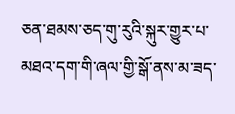ཅན་ཐམས་ཅད་གུ་རུའི་སྐུར་གྱུར་པ་མཐའ་དག་གི་ཞལ་གྱི་སྒོ་ནས་མ་ཟད་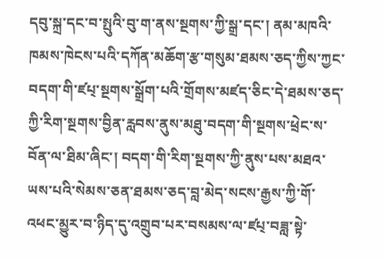དབུ་སྐྲ་དང་བ་སྤུའི་བུ་ག་ནས་སྔགས་ཀྱི་སྒྲ་དང་། ནམ་མཁའི་ཁམས་ཁེངས་པའི་དཀོན་མཆོག་རྩ་གསུམ་ཐམས་ཅད་ཀྱིས་ཀྱང་བདག་གི་ཛཔ྄་སྔགས་སྒྲོག་པའི་གྲོགས་མཛད་ཅིང་དེ་ཐམས་ཅད་ཀྱི་རིག་སྔགས་བྱིན་རླབས་ནུས་མཐུ་བདག་གི་སྔགས་ཕྲེང་ས་བོན་ལ་ཐིམ་ཞིང་། བདག་གི་རིག་སྔགས་ཀྱི་ནུས་པས་མཐའ་ཡས་པའི་སེམས་ཅན་ཐམས་ཅད་བླ་མེད་སངས་རྒྱས་ཀྱི་གོ་འཕང་མྱུར་བ་ཉིད་དུ་འགྲུབ་པར་བསམས་ལ་ཛཔ྄་བཟླ་སྟེ་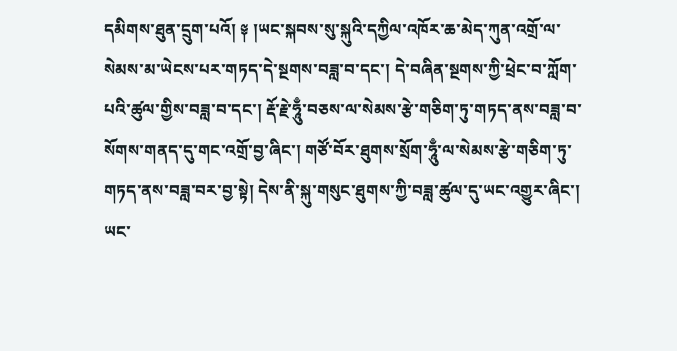དམིགས་ཐུན་དྲུག་པའོ། ༈ །ཡང་སྐབས་སུ་སྐུའི་དཀྱིལ་འཁོར་ཆ་མེད་ཀུན་འགྲོ་ལ་སེམས་མ་ཡེངས་པར་གཏད་དེ་སྔགས་བཟླ་བ་དང་། དེ་བཞིན་སྔགས་ཀྱི་ཕྲེང་བ་ཀློག་པའི་ཚུལ་གྱིས་བཟླ་བ་དང་། རྡོ་རྗེ་ཧཱུྃ་བཅས་ལ་སེམས་རྩེ་གཅིག་ཏུ་གཏད་ནས་བཟླ་བ་སོགས་གནད་དུ་གང་འགྲོ་བྱ་ཞིང་། གཙོ་བོར་ཐུགས་སྲོག་ཧཱུྃ་ལ་སེམས་རྩེ་གཅིག་ཏུ་གཏད་ནས་བཟླ་བར་བྱ་སྟེ། དེས་ནི་སྐུ་གསུང་ཐུགས་ཀྱི་བཟླ་ཚུལ་དུ་ཡང་འགྱུར་ཞིང་། ཡང་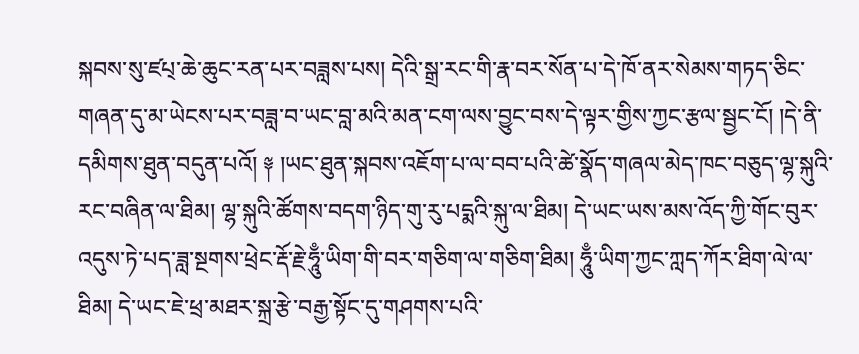སྐབས་སུ་ཛཔ྄་ཆེ་ཆུང་རན་པར་བཟླས་པས། དེའི་སྒྲ་རང་གི་རྣ་བར་སོན་པ་དེ་ཁོ་ནར་སེམས་གཏད་ཅིང་གཞན་དུ་མ་ཡེངས་པར་བཟླ་བ་ཡང་བླ་མའི་མན་ངག་ལས་བྱུང་བས་དེ་ལྟར་གྱིས་ཀྱང་རྩལ་སྦྱང་ངོ། །དེ་ནི་དམིགས་ཐུན་བདུན་པའོ། ༈ །ཡང་ཐུན་སྐབས་འཇོག་པ་ལ་བབ་པའི་ཚེ་སྣོད་གཞལ་མེད་ཁང་བཅུད་ལྷ་སྐུའི་རང་བཞིན་ལ་ཐིམ། ལྷ་སྐུའི་ཚོགས་བདག་ཉིད་གུ་རུ་པདྨའི་སྐུ་ལ་ཐིམ། དེ་ཡང་ཡས་མས་འོད་ཀྱི་གོང་བུར་འདུས་ཏེ་པད་ཟླ་སྔགས་ཕྲེང་རྡོ་རྗེ་ཧཱུྃ་ཡིག་གི་བར་གཅིག་ལ་གཅིག་ཐིམ། ཧཱུྃ་ཡིག་ཀྱང་ཀླད་ཀོར་ཐིག་ལེ་ལ་ཐིམ། དེ་ཡང་ཇེ་ཕྲ་མཐར་སྐྲ་རྩེ་བརྒྱ་སྟོང་དུ་གཤགས་པའི་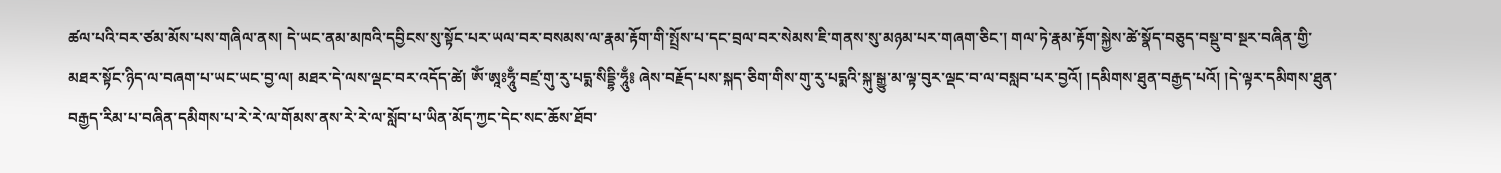ཚལ་པའི་བར་ཙམ་མོས་པས་གཞིལ་ནས། དེ་ཡང་ནམ་མཁའི་དབྱིངས་སུ་སྟོང་པར་ཡལ་བར་བསམས་ལ་རྣམ་རྟོག་གི་སྤྲོས་པ་དང་བྲལ་བར་སེམས་ཇི་གནས་སུ་མཉམ་པར་གཞག་ཅིང་། གལ་ཏེ་རྣམ་རྟོག་སྐྱེས་ཚེ་སྣོད་བཅུད་བསྡུ་བ་སྔར་བཞིན་གྱི་མཐར་སྟོང་ཉིད་ལ་བཞག་པ་ཡང་ཡང་བྱ་ལ། མཐར་དེ་ལས་ལྡང་བར་འདོད་ཚེ། ཨོཾ་ཨཱཿཧཱུྃ་བཛྲ་གུ་རུ་པདྨ་སིདྡྷི་ཧཱུྃ༔ ཞེས་བརྗོད་པས་སྐད་ཅིག་གིས་གུ་རུ་པདྨའི་སྐུ་སྒྱུ་མ་ལྟ་བུར་ལྡང་བ་ལ་བསླབ་པར་བྱའོ། །དམིགས་ཐུན་བརྒྱད་པའོ། །དེ་ལྟར་དམིགས་ཐུན་བརྒྱད་རིམ་པ་བཞིན་དམིགས་པ་རེ་རེ་ལ་གོམས་ནས་རེ་རེ་ལ་སློབ་པ་ཡིན་མོད་ཀྱང་དེང་སང་ཆོས་ཐོབ་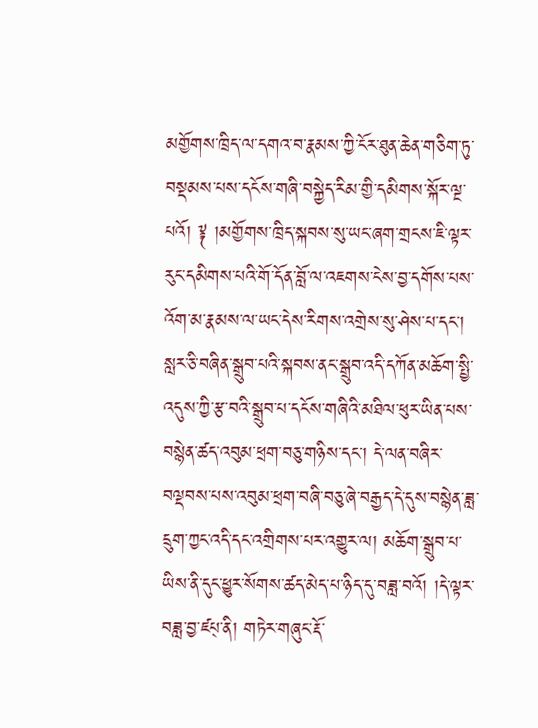མགྱོགས་ཁྲིད་ལ་དགའ་བ་རྣམས་ཀྱི་ངོར་ཐུན་ཆེན་གཅིག་ཏུ་བསྡམས་པས་དངོས་གཞི་བསྐྱེད་རིམ་གྱི་དམིགས་སྐོར་ལྔ་པའོ། ༈ །མགྱོགས་ཁྲིད་སྐབས་སུ་ཡང་ཞག་གྲངས་ཇི་ལྟར་རུང་དམིགས་པའི་གོ་དོན་བློ་ལ་འཇགས་ངེས་བྱ་དགོས་པས་འོག་མ་རྣམས་ལ་ཡང་དེས་རིགས་འགྲེས་སུ་ཤེས་པ་དང་། སླར་ཅི་བཞིན་སྒྲུབ་པའི་སྐབས་ནང་སྒྲུབ་འདི་དཀོན་མཆོག་སྤྱི་འདུས་ཀྱི་རྩ་བའི་སྒྲུབ་པ་དངོས་གཞིའི་མཐིལ་ཕུར་ཡིན་པས་བསྙེན་ཚད་འབུམ་ཕྲག་བཅུ་གཉིས་དང་། དེ་ལན་བཞིར་བལྡབས་པས་འབུམ་ཕྲག་བཞི་བཅུ་ཞེ་བརྒྱད་དེ་དུས་བསྙེན་ཟླ་དྲུག་ཀྱང་འདི་དང་འགྲིགས་པར་འགྱུར་ལ། མཆོག་སྒྲུབ་པ་ཡིས་ནི་དུང་ཕྱུར་སོགས་ཚད་མེད་པ་ཉིད་དུ་བཟླ་བའོ། །དེ་ལྟར་བཟླ་བྱ་ཛཔ྄་ནི། གཏེར་གཞུང་རྡོ་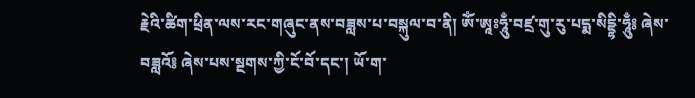རྗེའི་ཚིག་ཕྲིན་ལས་རང་གཞུང་ནས་བཟླས་པ་བསྐུལ་བ་ནི། ཨོཾ་ཨཱཿཧཱུྃ་བཛྲ་གུ་རུ་པདྨ་སིདྡྷི་ཧཱུྃ༔ ཞེས་བཟླའོ༔ ཞེས་པས་སྔགས་ཀྱི་ངོ་བོ་དང་། ཡོ་ག་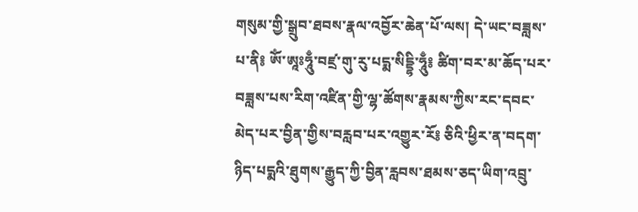གསུམ་གྱི་སྒྲུབ་ཐབས་རྣལ་འབྱོར་ཆེན་པོ་ལས། དེ་ཡང་བཟླས་པ་ནི༔ ཨོཾ་ཨཱཿཧཱུྃ་བཛྲ་གུ་རུ་པདྨ་སིདྡྷི་ཧཱུྃ༔ ཚིག་བར་མ་ཆོད་པར་བཟླས་པས་རིག་འཛིན་གྱི་ལྷ་ཚོགས་རྣམས་ཀྱིས་རང་དབང་མེད་པར་བྱིན་གྱིས་བརླབ་པར་འགྱུར་རོ༔ ཅིའི་ཕྱིར་ན་བདག་ཉིད་པདྨའི་ཐུགས་རྒྱུད་ཀྱི་བྱིན་རླབས་ཐམས་ཅད་ཡིག་འབྲུ་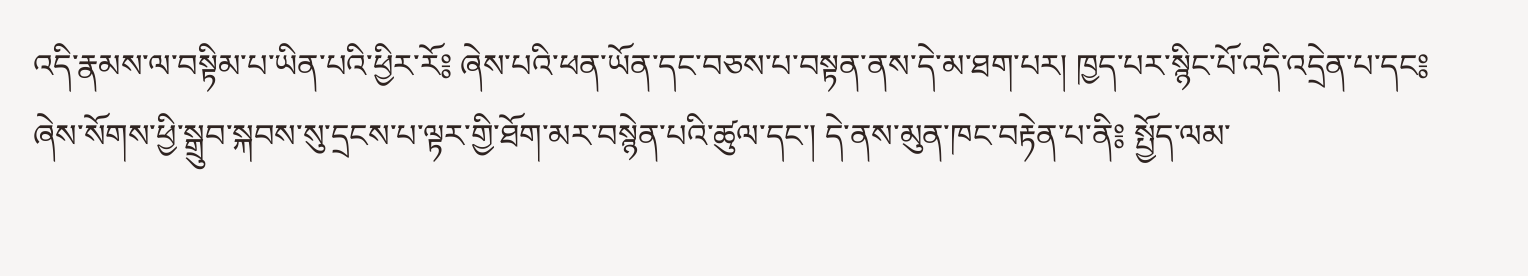འདི་རྣམས་ལ་བསྟིམ་པ་ཡིན་པའི་ཕྱིར་རོ༔ ཞེས་པའི་ཕན་ཡོན་དང་བཅས་པ་བསྟན་ནས་དེ་མ་ཐག་པར། ཁྱད་པར་སྙིང་པོ་འདི་འདྲེན་པ་དང༔ ཞེས་སོགས་ཕྱི་སྒྲུབ་སྐབས་སུ་དྲངས་པ་ལྟར་གྱི་ཐོག་མར་བསྙེན་པའི་ཚུལ་དང་། དེ་ནས་མུན་ཁང་བརྟེན་པ་ནི༔ སྤྱོད་ལམ་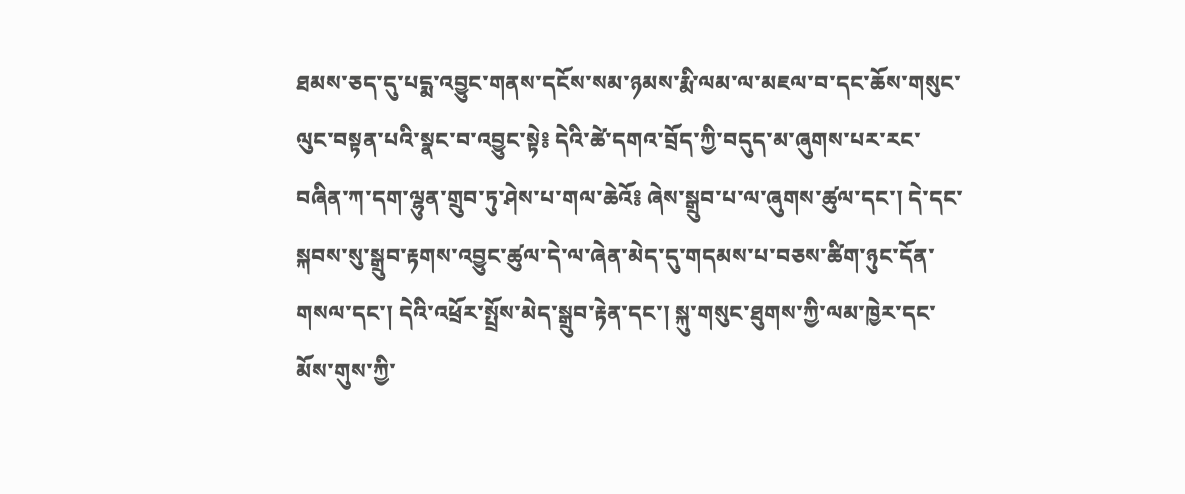ཐམས་ཅད་དུ་པདྨ་འབྱུང་གནས་དངོས་སམ་ཉམས་རྨི་ལམ་ལ་མཇལ་བ་དང་ཆོས་གསུང་ལུང་བསྟན་པའི་སྣང་བ་འབྱུང་སྟེ༔ དེའི་ཚེ་དགའ་བྲོད་ཀྱི་བདུད་མ་ཞུགས་པར་རང་བཞིན་ཀ་དག་ལྷུན་གྲུབ་ཏུ་ཤེས་པ་གལ་ཆེའོ༔ ཞེས་སྒྲུབ་པ་ལ་ཞུགས་ཚུལ་དང་། དེ་དང་སྐབས་སུ་སྒྲུབ་རྟགས་འབྱུང་ཚུལ་དེ་ལ་ཞེན་མེད་དུ་གདམས་པ་བཅས་ཚིག་ཉུང་དོན་གསལ་དང་། དེའི་འཕྲོར་སྤྲོས་མེད་སྒྲུབ་རྟེན་དང་། སྐུ་གསུང་ཐུགས་ཀྱི་ལམ་ཁྱེར་དང་མོས་གུས་ཀྱི་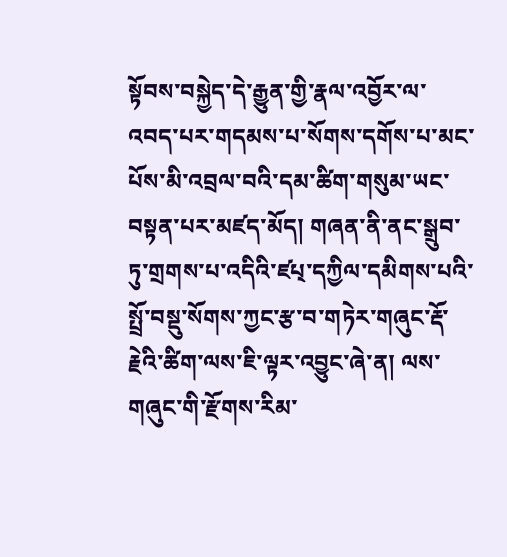སྟོབས་བསྐྱེད་དེ་རྒྱུན་གྱི་རྣལ་འབྱོར་ལ་འབད་པར་གདམས་པ་སོགས་དགོས་པ་མང་པོས་མི་འབྲལ་བའི་དམ་ཚིག་གསུམ་ཡང་བསྟན་པར་མཛད་མོད། གཞན་ནི་ནང་སྒྲུབ་ཏུ་གྲགས་པ་འདིའི་ཛཔ྄་དཀྱིལ་དམིགས་པའི་སྤྲོ་བསྡུ་སོགས་ཀྱང་རྩ་བ་གཏེར་གཞུང་རྡོ་རྗེའི་ཚིག་ལས་ཇི་ལྟར་འབྱུང་ཞེ་ན། ལས་གཞུང་གི་རྫོགས་རིམ་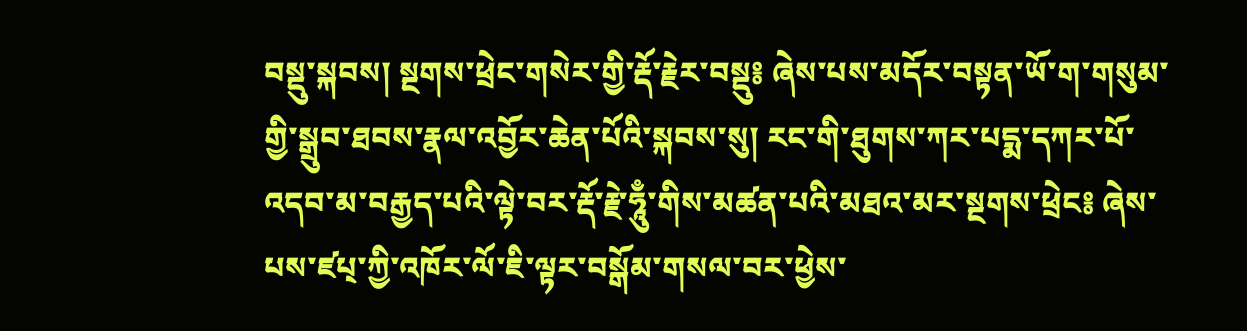བསྡུ་སྐབས། སྔགས་ཕྲེང་གསེར་གྱི་རྡོ་རྗེར་བསྡུ༔ ཞེས་པས་མདོར་བསྟན་ཡོ་ག་གསུམ་གྱི་སྒྲུབ་ཐབས་རྣལ་འབྱོར་ཆེན་པོའི་སྐབས་སུ། རང་གི་ཐུགས་ཀར་པདྨ་དཀར་པོ་འདབ་མ་བརྒྱད་པའི་ལྟེ་བར་རྡོ་རྗེ་ཧཱུྃ་གིས་མཚན་པའི་མཐའ་མར་སྔགས་ཕྲེང༔ ཞེས་པས་ཛཔ྄་ཀྱི་འཁོར་ལོ་ཇི་ལྟར་བསྒོམ་གསལ་བར་ཕྱེས་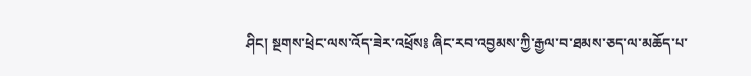ཤིང། སྔགས་ཕྲེང་ལས་འོད་ཟེར་འཕྲོས༔ ཞིང་རབ་འབྱམས་ཀྱི་རྒྱལ་བ་ཐམས་ཅད་ལ་མཆོད་པ་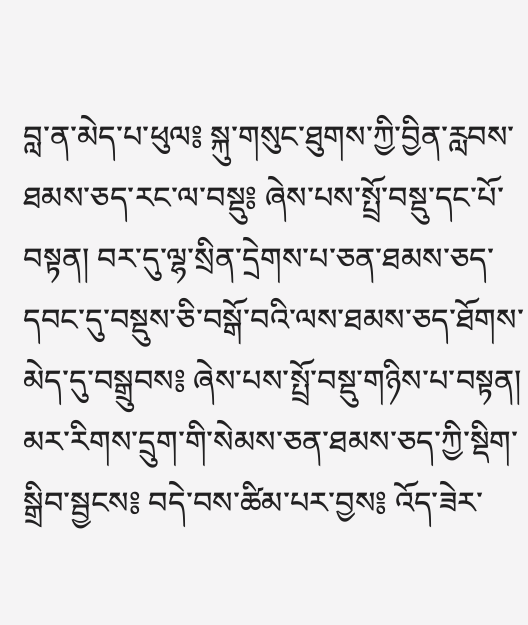བླ་ན་མེད་པ་ཕུལ༔ སྐུ་གསུང་ཐུགས་ཀྱི་བྱིན་རླབས་ཐམས་ཅད་རང་ལ་བསྡུ༔ ཞེས་པས་སྤྲོ་བསྡུ་དང་པོ་བསྟན། བར་དུ་ལྷ་སྲིན་དྲེགས་པ་ཅན་ཐམས་ཅད་དབང་དུ་བསྡུས་ཅི་བསྒོ་བའི་ལས་ཐམས་ཅད་ཐོགས་མེད་དུ་བསྒྲུབས༔ ཞེས་པས་སྤྲོ་བསྡུ་གཉིས་པ་བསྟན། མར་རིགས་དྲུག་གི་སེམས་ཅན་ཐམས་ཅད་ཀྱི་སྡིག་སྒྲིབ་སྦྱངས༔ བདེ་བས་ཚིམ་པར་བྱས༔ འོད་ཟེར་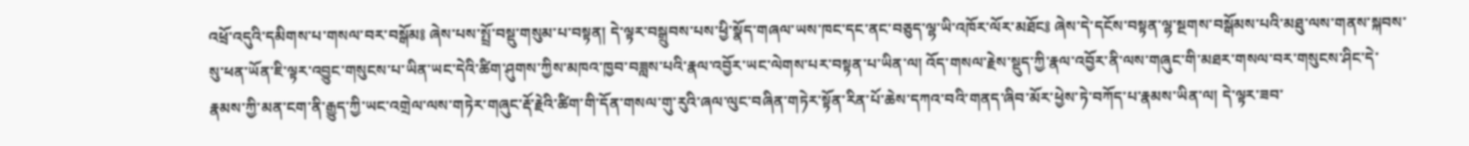འཕྲོ་འདུའི་དམིགས་པ་གསལ་བར་བསྒོམ༔ ཞེས་པས་སྤྲོ་བསྡུ་གསུམ་པ་བསྟན། དེ་ལྟར་བསྒྲུབས་པས་ཕྱི་སྣོད་གཞལ་ཡས་ཁང་དང་ནང་བཅུད་ལྷ་ཡི་འཁོར་ལོར་མཐོང༔ ཞེས་དེ་དངོས་བསྟན་ལྷ་སྔགས་བསྒོམས་པའི་མཐུ་ལས་གནས་སྐབས་སུ་ཕན་ཡོན་ཇི་ལྟར་འབྱུང་གསུངས་པ་ཡིན་ཡང་དེའི་ཚིག་ཤུགས་ཀྱིས་མཁའ་ཁྱབ་བཟླས་པའི་རྣལ་འབྱོར་ཡང་ལེགས་པར་བསྟན་པ་ཡིན་ལ། འོད་གསལ་རྗེས་སྡུད་ཀྱི་རྣལ་འབྱོར་ནི་ལས་གཞུང་གི་མཐར་གསལ་བར་གསུངས་ཤིང་དེ་རྣམས་ཀྱི་མན་ངག་ནི་རྒྱུད་ཀྱི་ཡང་འགྲེལ་ལས་གཏེར་གཞུང་རྡོ་རྗེའི་ཚིག་གི་དོན་གསལ་གུ་རུའི་ཞལ་ལུང་བཞིན་གཏེར་སྟོན་རིན་པོ་ཆེས་དཀའ་བའི་གནད་ཞིབ་མོར་ཕྱེས་ཏེ་བཀོད་པ་རྣམས་ཡིན་ལ། དེ་ལྟར་ཟབ་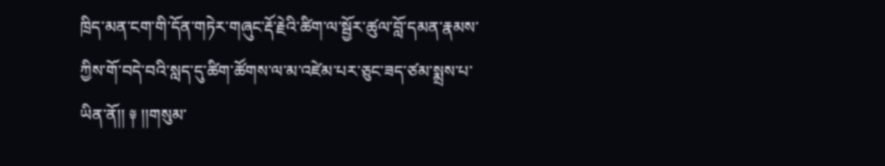ཁྲིད་མན་ངག་གི་དོན་གཏེར་གཞུང་རྡོ་རྗེའི་ཚིག་ལ་སྦྱོར་ཚུལ་བློ་དམན་རྣམས་ཀྱིས་གོ་བདེ་བའི་སླད་དུ་ཚིག་ཚོགས་ལ་མ་འཛེམ་པར་ཅུང་ཟད་ཙམ་སྨྲས་པ་ཡིན་ནོ།། ༈ །།གསུམ་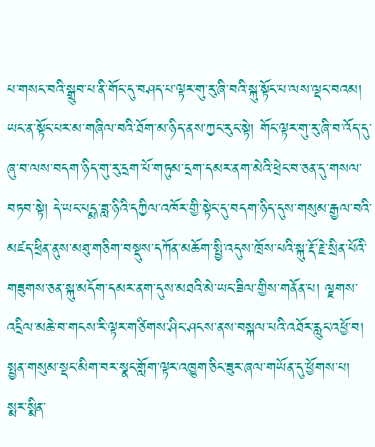པ་གསང་བའི་སྒྲུབ་པ་ནི་གོང་དུ་བཤད་པ་ལྟར་གུ་རུ་ཞི་བའི་སྐུ་སྟོང་པ་ལས་ལྡང་བའམ། ཡང་ན་སྟོང་པར་མ་གཞིལ་བའི་ཐོག་མ་ཉིད་ནས་ཀྱང་རུང་སྟེ། གོང་ལྟར་གུ་རུ་ཞི་བ་འོད་དུ་ཞུ་བ་ལས་བདག་ཉིད་གུ་རུ་དྲག་པོ་གཏུམ་དྲག་དམར་ནག་མེའི་ཕྲེང་བ་ཅན་དུ་གསལ་བཏབ་སྟེ། དེ་ཡང་པདྨ་ཟླ་ཉིའི་དཀྱིལ་འཁོར་གྱི་སྟེང་དུ་བདག་ཉིད་དུས་གསུམ་རྒྱལ་བའི་མཛད་ཕྲིན་ནུས་མཐུ་གཅིག་བསྡུས་དཀོན་མཆོག་སྤྱི་འདུས་ཁྲོས་པའི་སྐུ་རྡོ་རྗེ་སྲིན་པོའི་གཟུགས་ཅན་སྐུ་མདོག་དམར་ནག་དུས་མཐའི་མེ་ཡང་ཟིལ་གྱིས་གནོན་པ། ལྗགས་འདྲིལ་མཆེ་བ་གངས་རི་ལྟར་གཙིགས་ཤིང་ཤངས་ནས་བསྐལ་པའི་འཐོར་རླུང་འཕྱོ་བ། སྤྱན་གསུམ་སྡང་མིག་བར་སྣང་གློག་ལྟར་འཁྱུག་ཅིང་ཟུར་ཞལ་གཡོན་དུ་ཕྱོགས་པ། སྨར་སྨིན་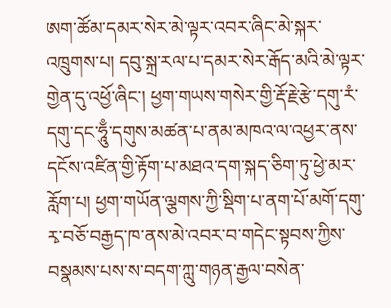ཨག་ཚོམ་དམར་སེར་མེ་ལྟར་འབར་ཞིང་མེ་སྐར་འཁྲུགས་པ། དབུ་སྐྲ་རལ་པ་དམར་སེར་རྒོད་མའི་མེ་ལྟར་གྱེན་དུ་འཕྱོ་ཞིང་། ཕྱག་གཡས་གསེར་གྱི་རྡོ་རྗེ་རྩེ་དགུ་རཾ་དགུ་དང་ཧཱུྃ་དགུས་མཚན་པ་ནམ་མཁའ་ལ་འཕྱར་ནས་དངོས་འཛིན་གྱི་རྟོག་པ་མཐའ་དག་སྐད་ཅིག་ཏུ་ཕྱེ་མར་རློག་པ། ཕྱག་གཡོན་ལྕགས་ཀྱི་སྡིག་པ་ནག་པོ་མགོ་དགུ་རྭ་བཅོ་བརྒྱད་ཁ་ནས་མེ་འབར་བ་གདེང་སྟབས་ཀྱིས་བསྣམས་པས་ས་བདག་ཀླུ་གཉན་རྒྱལ་བསེན་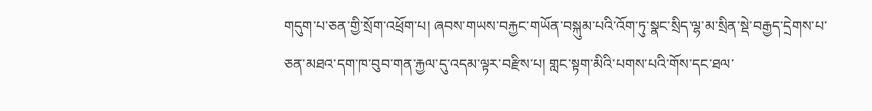གདུག་པ་ཅན་གྱི་སྲོག་འཕྲོག་པ། ཞབས་གཡས་བརྐྱང་གཡོན་བསྐུམ་པའི་འོག་ཏུ་སྣང་སྲིད་ལྷ་མ་སྲིན་སྡེ་བརྒྱད་དྲེགས་པ་ཅན་མཐའ་དག་ཁ་བུབ་གན་རྐྱལ་དུ་འདམ་ལྟར་བརྫིས་པ། གླང་སྟག་མིའི་པགས་པའི་གོས་དང་ཐལ་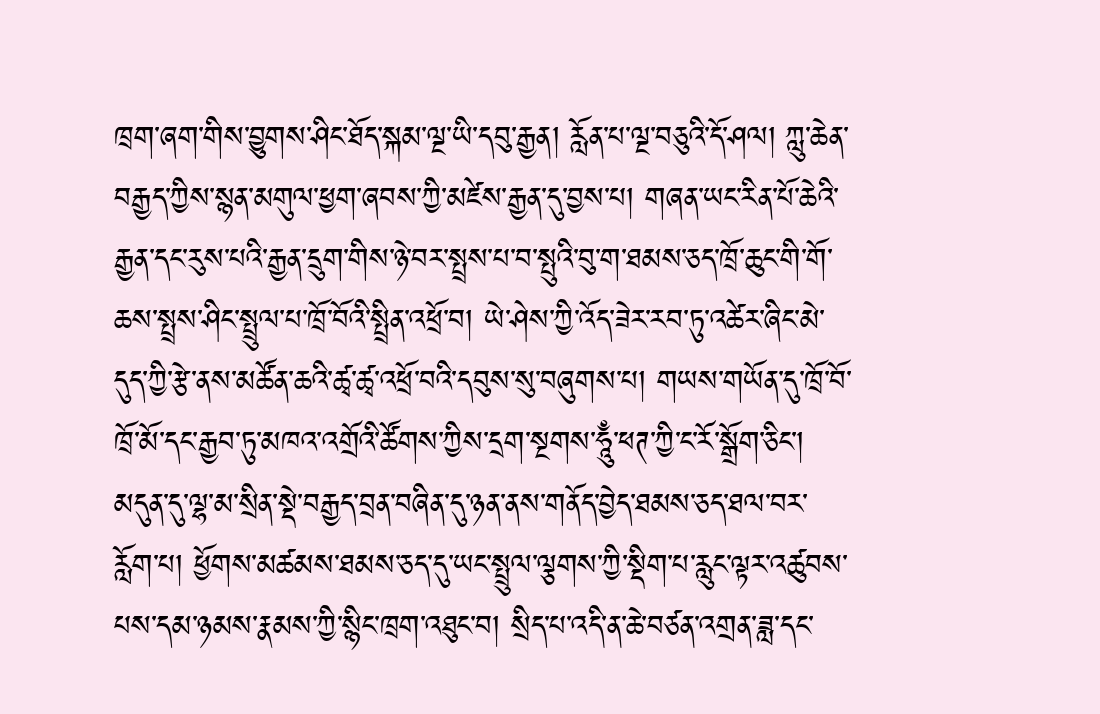ཁྲག་ཞག་གིས་བྱུགས་ཤིང་ཐོད་སྐམ་ལྔ་ཡི་དབུ་རྒྱན། རློན་པ་ལྔ་བཅུའི་དོ་ཤལ། ཀླུ་ཆེན་བརྒྱད་ཀྱིས་སྙན་མགུལ་ཕྱག་ཞབས་ཀྱི་མཛེས་རྒྱན་དུ་བྱས་པ། གཞན་ཡང་རིན་པོ་ཆེའི་རྒྱན་དང་རུས་པའི་རྒྱན་དྲུག་གིས་ཉེ་བར་སྤྲས་པ་བ་སྤུའི་བུ་ག་ཐམས་ཅད་ཁྲོ་ཆུང་གི་གོ་ཆས་སྤྲས་ཤིང་སྤྲུལ་པ་ཁྲོ་བོའི་སྤྲིན་འཕྲོ་བ། ཡེ་ཤེས་ཀྱི་འོད་ཟེར་རབ་ཏུ་འཚེར་ཞིང་མེ་དུད་ཀྱི་རྩེ་ནས་མཚོན་ཆའི་ཚྭ་ཚྭ་འཕྲོ་བའི་དབུས་སུ་བཞུགས་པ། གཡས་གཡོན་དུ་ཁྲོ་བོ་ཁྲོ་མོ་དང་རྒྱབ་ཏུ་མཁའ་འགྲོའི་ཚོགས་ཀྱིས་དྲག་སྔགས་ཧཱུྃ་ཕཊ་ཀྱི་ང་རོ་སྒྲོག་ཅིང་། མདུན་དུ་ལྷ་མ་སྲིན་སྡེ་བརྒྱད་བྲན་བཞིན་དུ་ཉན་ནས་གནོད་བྱེད་ཐམས་ཅད་ཐལ་བར་རློག་པ། ཕྱོགས་མཚམས་ཐམས་ཅད་དུ་ཡང་སྤྲུལ་ལྕགས་ཀྱི་སྡིག་པ་རླུང་ལྟར་འཚུབས་པས་དམ་ཉམས་རྣམས་ཀྱི་སྙིང་ཁྲག་འཐུང་བ། སྲིད་པ་འདི་ན་ཆེ་བཙན་འགྲན་ཟླ་དང་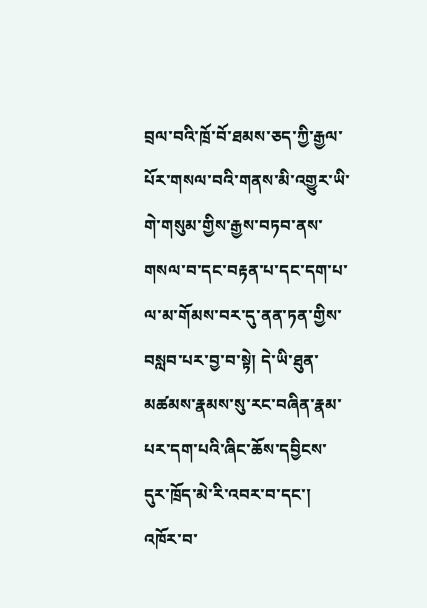བྲལ་བའི་ཁྲོ་བོ་ཐམས་ཅད་ཀྱི་རྒྱལ་པོར་གསལ་བའི་གནས་མི་འགྱུར་ཡི་གེ་གསུམ་གྱིས་རྒྱས་བཏབ་ནས་གསལ་བ་དང་བརྟན་པ་དང་དག་པ་ལ་མ་གོམས་བར་དུ་ནན་ཏན་གྱིས་བསླབ་པར་བྱ་བ་སྟེ། དེ་ཡི་ཐུན་མཚམས་རྣམས་སུ་རང་བཞིན་རྣམ་པར་དག་པའི་ཞིང་ཆོས་དབྱིངས་དུར་ཁྲོད་མེ་རི་འབར་བ་དང་། འཁོར་བ་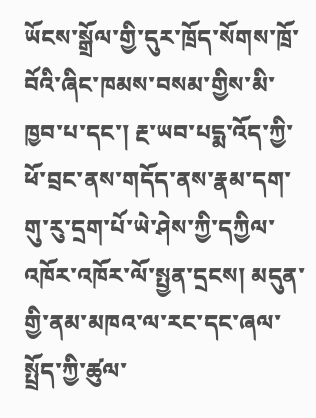ཡོངས་སྒྲོལ་གྱི་དུར་ཁྲོད་སོགས་ཁྲོ་བོའི་ཞིང་ཁམས་བསམ་གྱིས་མི་ཁྱབ་པ་དང་། རྔ་ཡབ་པདྨ་འོད་ཀྱི་ཕོ་བྲང་ནས་གདོད་ནས་རྣམ་དག་གུ་རུ་དྲག་པོ་ཡེ་ཤེས་ཀྱི་དཀྱིལ་འཁོར་འཁོར་ལོ་སྤྱན་དྲངས། མདུན་གྱི་ནམ་མཁའ་ལ་རང་དང་ཞལ་སྤྲོད་ཀྱི་ཚུལ་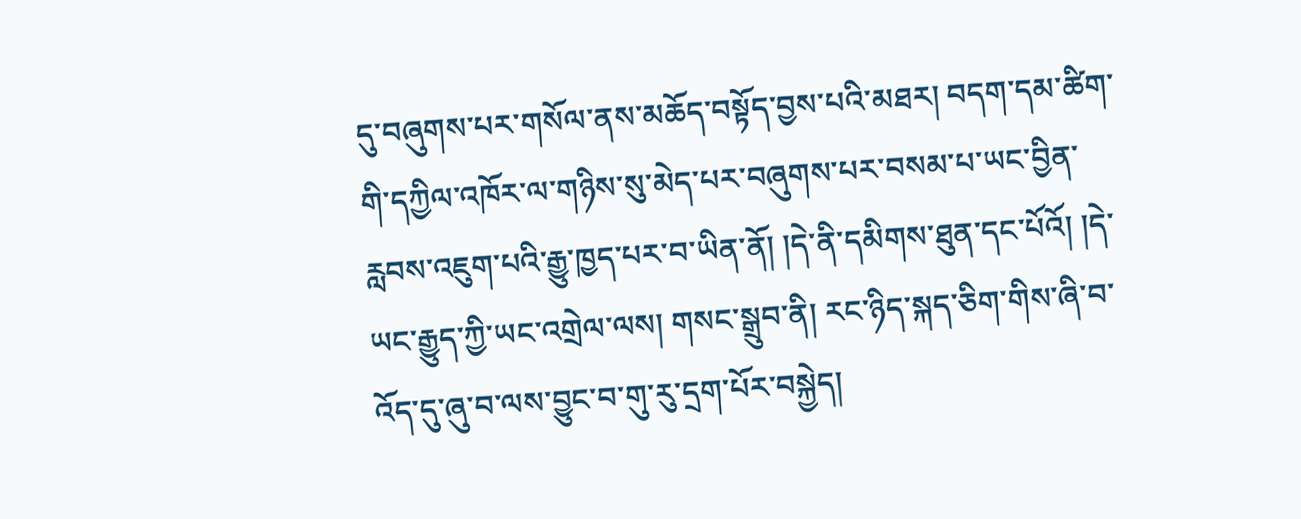དུ་བཞུགས་པར་གསོལ་ནས་མཆོད་བསྟོད་བྱས་པའི་མཐར། བདག་དམ་ཚིག་གི་དཀྱིལ་འཁོར་ལ་གཉིས་སུ་མེད་པར་བཞུགས་པར་བསམ་པ་ཡང་བྱིན་རླབས་འཇུག་པའི་རྒྱུ་ཁྱད་པར་བ་ཡིན་ནོ། །དེ་ནི་དམིགས་ཐུན་དང་པོའོ། །དེ་ཡང་རྒྱུད་ཀྱི་ཡང་འགྲེལ་ལས། གསང་སྒྲུབ་ནི། རང་ཉིད་སྐད་ཅིག་གིས་ཞི་བ་འོད་དུ་ཞུ་བ་ལས་བྱུང་བ་གུ་རུ་དྲག་པོར་བསྐྱེད།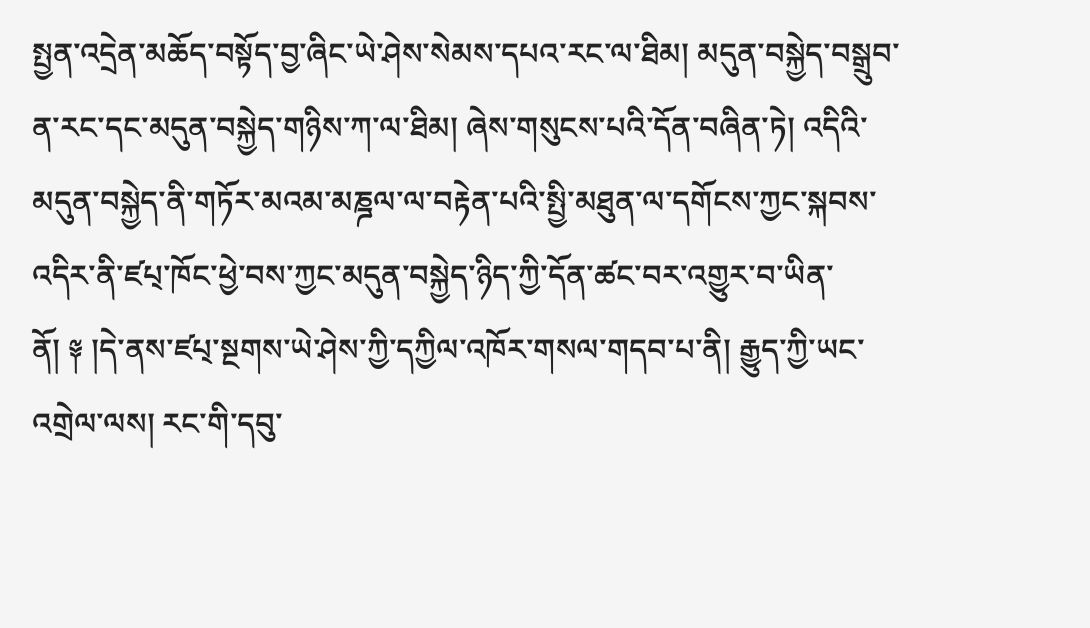སྤྱན་འདྲེན་མཆོད་བསྟོད་བྱ་ཞིང་ཡེ་ཤེས་སེམས་དཔའ་རང་ལ་ཐིམ། མདུན་བསྐྱེད་བསྒྲུབ་ན་རང་དང་མདུན་བསྐྱེད་གཉིས་ཀ་ལ་ཐིམ། ཞེས་གསུངས་པའི་དོན་བཞིན་ཏེ། འདིའི་མདུན་བསྐྱེད་ནི་གཏོར་མའམ་མཎྜལ་ལ་བརྟེན་པའི་སྤྱི་མཐུན་ལ་དགོངས་ཀྱང་སྐབས་འདིར་ནི་ཛཔ྄་ཁོང་ཕྱེ་བས་ཀྱང་མདུན་བསྐྱེད་ཉིད་ཀྱི་དོན་ཚང་བར་འགྱུར་བ་ཡིན་ནོ། ༈ །དེ་ནས་ཛཔ྄་སྔགས་ཡེ་ཤེས་ཀྱི་དཀྱིལ་འཁོར་གསལ་གདབ་པ་ནི། རྒྱུད་ཀྱི་ཡང་འགྲེལ་ལས། རང་གི་དབུ་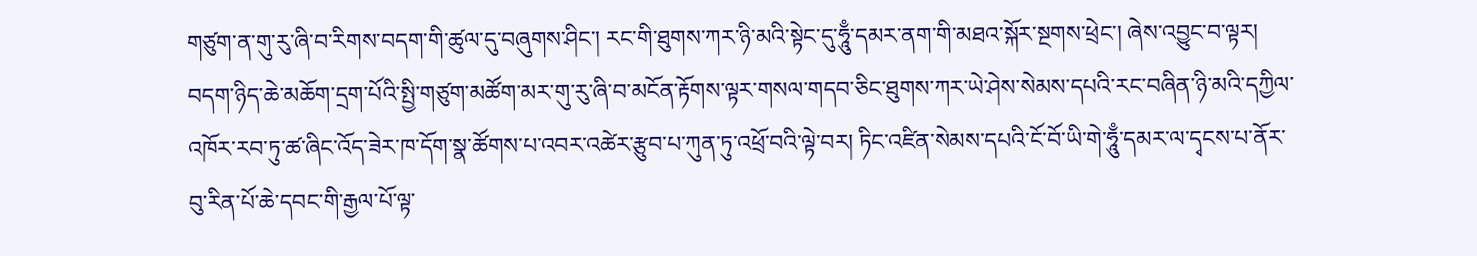གཙུག་ན་གུ་རུ་ཞི་བ་རིགས་བདག་གི་ཚུལ་དུ་བཞུགས་ཤིང་། རང་གི་ཐུགས་ཀར་ཉི་མའི་སྟེང་དུ་ཧཱུྃ་དམར་ནག་གི་མཐའ་སྐོར་སྔགས་ཕྲེང་། ཞེས་འབྱུང་བ་ལྟར། བདག་ཉིད་ཆེ་མཆོག་དྲག་པོའི་སྤྱི་གཙུག་མཚོག་མར་གུ་རུ་ཞི་བ་མངོན་རྟོགས་ལྟར་གསལ་གདབ་ཅིང་ཐུགས་ཀར་ཡེ་ཤེས་སེམས་དཔའི་རང་བཞིན་ཉི་མའི་དཀྱིལ་འཁོར་རབ་ཏུ་ཚ་ཞིང་འོད་ཟེར་ཁ་དོག་སྣ་ཚོགས་པ་འབར་འཚེར་རྩུབ་པ་ཀུན་ཏུ་འཕྲོ་བའི་ལྟེ་བར། ཏིང་འཛིན་སེམས་དཔའི་ངོ་བོ་ཡི་གེ་ཧཱུྃ་དམར་ལ་དྭངས་པ་ནོར་བུ་རིན་པོ་ཆེ་དབང་གི་རྒྱལ་པོ་ལྟ་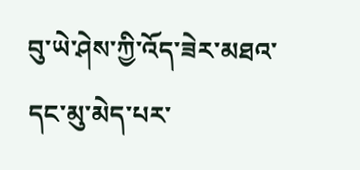བུ་ཡེ་ཤེས་ཀྱི་འོད་ཟེར་མཐའ་དང་མུ་མེད་པར་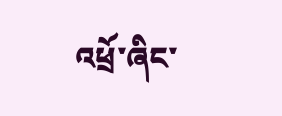འཕྲོ་ཞིང་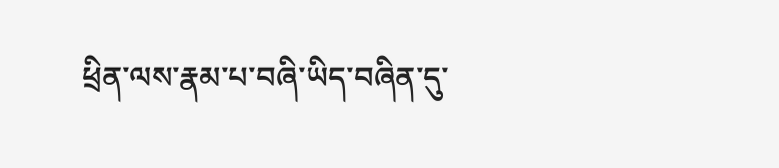ཕྲིན་ལས་རྣམ་པ་བཞི་ཡིད་བཞིན་དུ་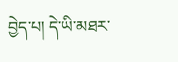བྱེད་པ། དེ་ཡི་མཐར་